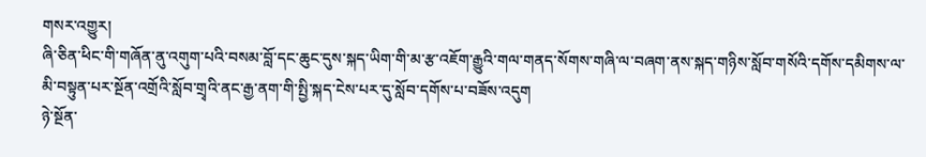གསར་འགྱུར།
ཞི་ཅིན་ཕིང་གི་གཞོན་ནུ་འགུག་པའི་བསམ་བློ་དང་ཆུང་དུས་སྐད་ཡིག་གི་མ་རྩ་འཇོག་རྒྱུའི་གལ་གནད་སོགས་གཞི་ལ་བཞག་ནས་སྐད་གཉིས་སློབ་གསོའི་དགོས་དམིགས་ལ་མི་བསྟུན་པར་སྔོན་འགྲོའི་སློབ་གྲྭའི་ནང་རྒྱ་ནག་གི་སྤྱི་སྐད་ངེས་པར་དུ་སློབ་དགོས་པ་བཟོས་འདུག
ཉེ་སྔོན་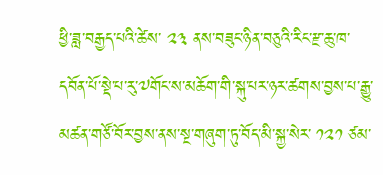ཕྱི་ཟླ་བརྒྱད་པའི་ཚེས་ ༢༣ ནས་བཟུང་ཉིན་བཅུའི་རིང་རྫ་ཆུ་ཁ་དབོན་པོ་སྡེ་པ་རུ་༧གོང་ས་མཆོག་གི་སྐུ་པར་ཉར་ཚགས་བྱས་པ་རྒྱུ་མཚན་གཙོ་བོར་བྱས་ནས་སྔ་གཞུག་ཏུ་བོད་མི་སྐྱ་སེར་ ༡༢༡ ཙམ་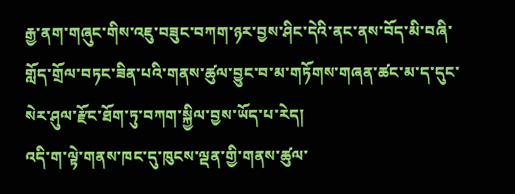རྒྱ་ནག་གཞུང་གིས་འཇུ་བཟུང་བཀག་ཉར་བྱས་ཤིང་དེའི་ནང་ནས་བོད་མི་བཞི་གློད་གྲོལ་བཏང་ཟིན་པའི་གནས་ཚུལ་བྱུང་བ་མ་གཏོགས་གཞན་ཚང་མ་ད་དུང་སེར་ཤུལ་རྫོང་ཐོག་ཏུ་བཀག་སྐྱིལ་བྱས་ཡོད་པ་རེད།
འདི་ག་ལྟེ་གནས་ཁང་དུ་ཁུངས་ལྡན་གྱི་གནས་ཚུལ་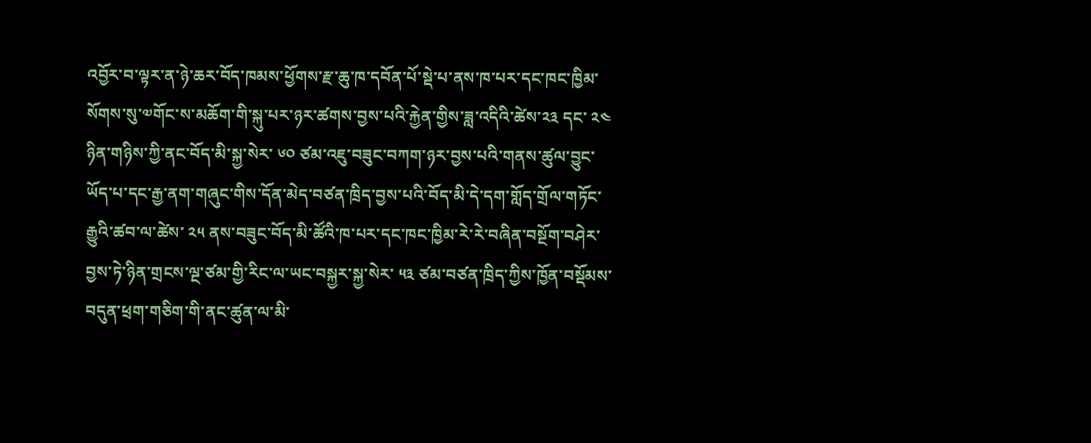འབྱོར་བ་ལྟར་ན་ཉེ་ཆར་བོད་ཁམས་ཕྱོགས་རྫ་ཆུ་ཁ་དབོན་པོ་སྡེ་པ་ནས་ཁ་པར་དང་ཁང་ཁྱིམ་སོགས་སུ་༧གོང་ས་མཆོག་གི་སྐུ་པར་ཉར་ཚགས་བྱས་པའི་རྐྱེན་གྱིས་ཟླ་འདིའི་ཚེས་༢༣ དང་ ༢༤ ཉིན་གཉིས་ཀྱི་ནང་བོད་མི་སྐྱ་སེར་ ༦༠ ཙམ་འཇུ་བཟུང་བཀག་ཉར་བྱས་པའི་གནས་ཚུལ་བྱུང་ཡོད་པ་དང་རྒྱ་ནག་གཞུང་གིས་དོན་མེད་བཙན་ཁྲིད་བྱས་པའི་བོད་མི་དེ་དག་གློད་གྲོལ་གཏོང་རྒྱུའི་ཚབ་ལ་ཚེས་ ༢༥ ནས་བཟུང་བོད་མི་ཚོའི་ཁ་པར་དང་ཁང་ཁྱིམ་རེ་རེ་བཞིན་བསྔོག་བཤེར་བྱས་ཏེ་ཉིན་གྲངས་ལྔ་ཙམ་གྱི་རིང་ལ་ཡང་བསྐྱར་སྐྱ་སེར་ ༥༣ ཙམ་བཙན་ཁྲིད་ཀྱིས་ཁྱོན་བསྡོམས་བདུན་ཕྲག་གཅིག་གི་ནང་ཚུན་ལ་མི་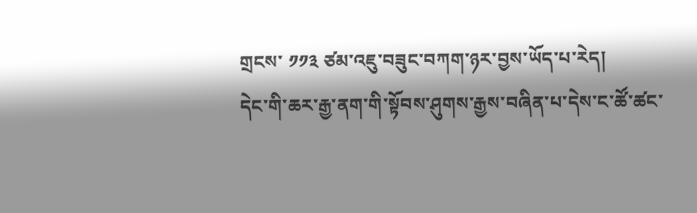གྲངས་ ༡༡༣ ཙམ་འཇུ་བཟུང་བཀག་ཉར་བྱས་ཡོད་པ་རེད།
དེང་གི་ཆར་རྒྱ་ནག་གི་སྟོབས་ཤུགས་རྒྱས་བཞིན་པ་དེས་ང་ཚོ་ཚང་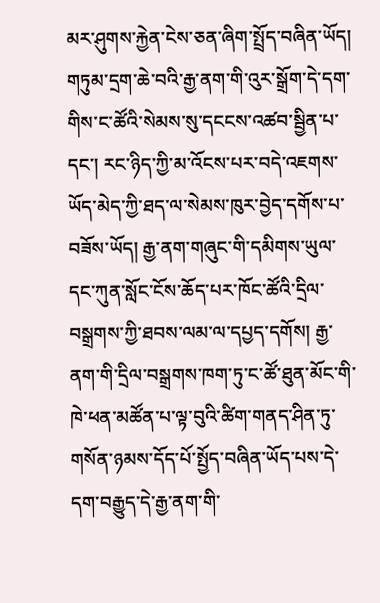མར་ཤུགས་རྐྱེན་ངེས་ཅན་ཞིག་སྤྲོད་བཞིན་ཡོད། གཏུམ་དྲག་ཆེ་བའི་རྒྱ་ནག་གི་འུར་སྒྲོག་དེ་དག་གིས་ང་ཚོའི་སེམས་སུ་དངངས་འཚབ་སྦྱིན་པ་དང་། རང་ཉིད་ཀྱི་མ་འོངས་པར་བདེ་འཇགས་ཡོད་མེད་ཀྱི་ཐད་ལ་སེམས་ཁུར་བྱེད་དགོས་པ་བཟོས་ཡོད། རྒྱ་ནག་གཞུང་གི་དམིགས་ཡུལ་དང་ཀུན་སློང་ངོས་ཆོད་པར་ཁོང་ཚོའི་དྲིལ་བསྒྲགས་ཀྱི་ཐབས་ལམ་ལ་དཔྱད་དགོས། རྒྱ་ནག་གི་དྲིལ་བསྒྲགས་ཁག་ཏུ་ང་ཚོ་ཐུན་མོང་གི་ཁེ་ཕན་མཚོན་པ་ལྟ་བུའི་ཚིག་གནད་ཤིན་ཏུ་གསོན་ཉམས་དོད་པོ་སྤྱོད་བཞིན་ཡོད་པས་དེ་དག་བརྒྱུད་དེ་རྒྱ་ནག་གི་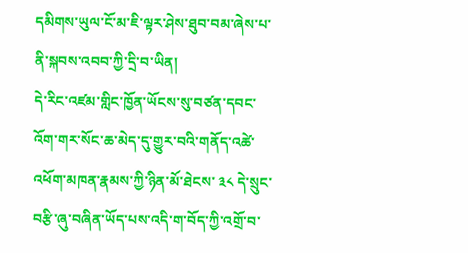དམིགས་ཡུལ་ངོ་མ་ཇི་ལྟར་ཤེས་ཐུབ་བམ་ཞེས་པ་ནི་སྐབས་འབབ་ཀྱི་དྲི་བ་ཡིན།
དེ་རིང་འཛམ་གླིང་ཁྱོན་ཡོངས་སུ་བཙན་དབང་འོག་གར་སོང་ཆ་མེད་དུ་གྱུར་བའི་གནོད་འཚེ་འཕོག་མཁན་རྣམས་ཀྱི་ཉིན་མོ་ཐེངས་ ༣༨ དེ་སྲུང་བརྩི་ཞུ་བཞིན་ཡོད་པས་འདི་ག་བོད་ཀྱི་འགྲོ་བ་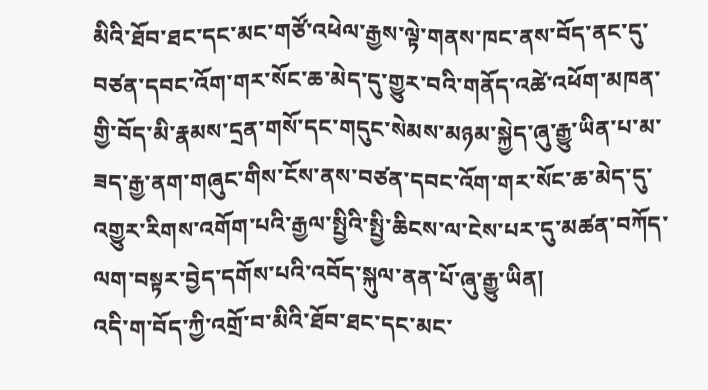མིའི་ཐོབ་ཐང་དང་མང་གཙོ་འཕེལ་རྒྱས་ལྟེ་གནས་ཁང་ནས་བོད་ནང་དུ་བཙན་དབང་འོག་གར་སོང་ཆ་མེད་དུ་གྱུར་བའི་གནོད་འཚེ་འཕོག་མཁན་གྱི་བོད་མི་རྣམས་དྲན་གསོ་དང་གདུང་སེམས་མཉམ་སྐྱེད་ཞུ་རྒྱུ་ཡིན་པ་མ་ཟད་རྒྱ་ནག་གཞུང་གིས་ངོས་ནས་བཙན་དབང་འོག་གར་སོང་ཆ་མེད་དུ་འགྱུར་རིགས་འགོག་པའི་རྒྱལ་སྤྱིའི་སྤྱི་ཆིངས་ལ་ངེས་པར་དུ་མཚན་བཀོད་ལག་བསྟར་བྱེད་དགོས་པའི་འབོད་སྐུལ་ནན་པོ་ཞུ་རྒྱུ་ཡིན།
འདི་ག་བོད་ཀྱི་འགྲོ་བ་མིའི་ཐོབ་ཐང་དང་མང་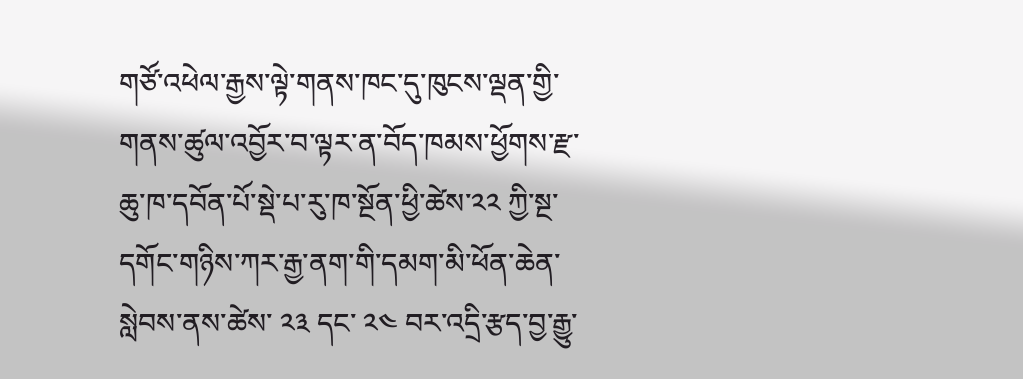གཙོ་འཕེལ་རྒྱས་ལྟེ་གནས་ཁང་དུ་ཁུངས་ལྡན་གྱི་གནས་ཚུལ་འབྱོར་བ་ལྟར་ན་བོད་ཁམས་ཕྱོགས་རྫ་ཆུ་ཁ་དབོན་པོ་སྡེ་པ་རུ་ཁ་སྔོན་ཕྱི་ཚེས་༢༢ ཀྱི་སྔ་དགོང་གཉིས་ཀར་རྒྱ་ནག་གི་དམག་མི་ཕོན་ཆེན་སླེབས་ནས་ཚེས་ ༢༣ དང་ ༢༤ བར་འདྲི་རྩད་བྱ་རྒྱུ་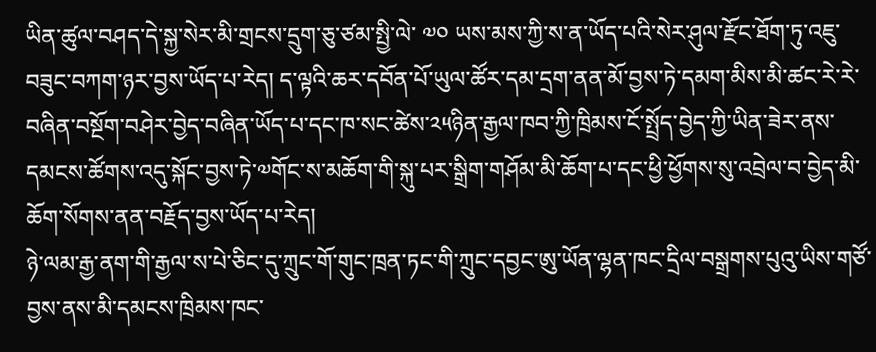ཡིན་ཚུལ་བཤད་དེ་སྐྱ་སེར་མི་གྲངས་དྲུག་ཅུ་ཙམ་སྤྱི་ལེ་ ༧༠ ཡས་མས་ཀྱི་ས་ན་ཡོད་པའི་སེར་ཤུལ་རྫོང་ཐོག་ཏུ་འཇུ་བཟུང་བཀག་ཉར་བྱས་ཡོད་པ་རེད། ད་ལྟའི་ཆར་དབོན་པོ་ཡུལ་ཚོར་དམ་དྲག་ནན་མོ་བྱས་ཏེ་དམག་མིས་མི་ཚང་རེ་རེ་བཞིན་བསྔོག་བཤེར་བྱེད་བཞིན་ཡོད་པ་དང་ཁ་སང་ཚེས་༢༥ཉིན་རྒྱལ་ཁབ་ཀྱི་ཁྲིམས་ངོ་སྤྲོད་བྱེད་ཀྱི་ཡིན་ཟེར་ནས་དམངས་ཚོགས་འདུ་སྐོང་བྱས་ཏེ་༧གོང་ས་མཆོག་གི་སྐུ་པར་སྒྲིག་གཤོམ་མི་ཆོག་པ་དང་ཕྱི་ཕྱོགས་སུ་འབྲེལ་བ་བྱེད་མི་ཆོག་སོགས་ནན་བརྗོད་བྱས་ཡོད་པ་རེད།
ཉེ་ལམ་རྒྱ་ནག་གི་རྒྱལ་ས་པེ་ཅིང་དུ་ཀྲུང་གོ་གུང་ཁྲན་ཏང་གི་ཀྲུང་དབྱང་ཨུ་ཡོན་ལྷན་ཁང་དྲིལ་བསྒྲགས་པུའུ་ཡིས་གཙོ་བྱས་ནས་མི་དམངས་ཁྲིམས་ཁང་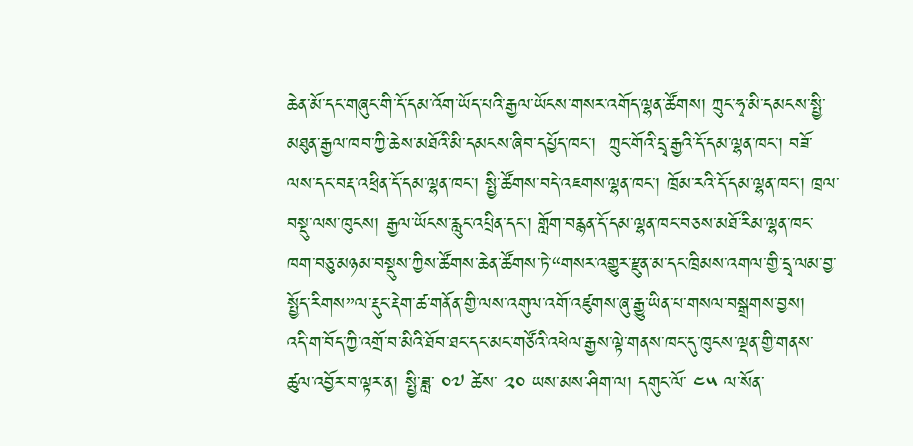ཆེན་མོ་དང་གཞུང་གི་དོ་དམ་འོག་ཡོད་པའི་རྒྱལ་ཡོངས་གསར་འགོད་ལྷན་ཚོགས། ཀྲུང་ཧྭ་མི་དམངས་སྤྱི་མཐུན་རྒྱལ་ཁབ་ཀྱི་ཆེས་མཐོའི་མི་དམངས་ཞིབ་དཔྱོད་ཁང་།  ཀྲུང་གོའི་དྲྭ་རྒྱའི་དོ་དམ་ལྷན་ཁང་། བཟོ་ལས་དང་བརྡ་འཕྲིན་དོ་དམ་ལྷན་ཁང་། སྤྱི་ཚོགས་བདེ་འཇགས་ལྷན་ཁང་། ཁྲོམ་རའི་དོ་དམ་ལྷན་ཁང་། ཁྲལ་བསྡུ་ལས་ཁུངས། རྒྱལ་ཡོངས་རླུང་འཔྲིན་དང་། གློག་བརྙན་དོ་དམ་ལྷན་ཁང་བཅས་མཐོ་རིམ་ལྷན་ཁང་ཁག་བཅུ་མཉམ་བསྡུས་ཀྱིས་ཚོགས་ཆེན་ཚོགས་ཏེ་“གསར་འགྱུར་རྫུན་མ་དང་ཁྲིམས་འགལ་གྱི་དྲྭ་ལམ་བྱ་སྤྱོད་རིགས”ལ་རྡུང་རྡེག་ཚ་གནོན་གྱི་ལས་འགུལ་འགོ་འཛུགས་ཞུ་རྒྱུ་ཡིན་པ་གསལ་བསྒྲགས་བྱས།
འདི་ག་བོད་ཀྱི་འགྲོ་བ་མིའི་ཐོབ་ཐང་དང་མང་གཙོའི་འཕེལ་རྒྱས་ལྟེ་གནས་ཁང་དུ་ཁུངས་ལྡན་གྱི་གནས་ཚུལ་འབྱོར་བ་ལྟར་ན། སྤྱི་ཟླ་ ༠༧ ཚེས་ ༢༠ ཡས་མས་ཤིག་ལ། དགུང་ལོ་ ༤༥ ལ་སོན་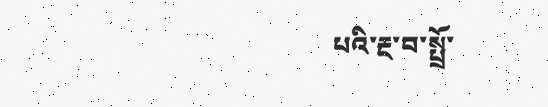པའི་རྔ་བ་སྤྲོ་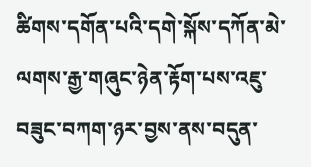ཚིགས་དགོན་པའི་དགེ་སྐོས་དཀོན་མེ་ལགས་རྒྱ་གཞུང་ཉེན་རྟོག་པས་འཇུ་བཟུང་བཀག་ཉར་བྱས་ནས་བདུན་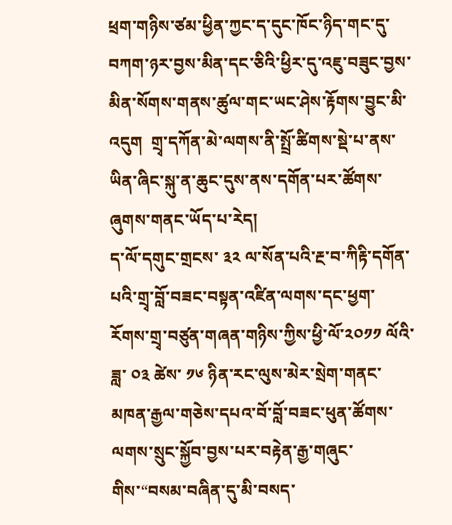ཕྲག་གཉིས་ཙམ་ཕྱིན་ཀྱང་ད་དུང་ཁོང་ཉིད་གང་དུ་བཀག་ཉར་བྱས་མིན་དང་ཅིའི་ཕྱིར་དུ་འཇུ་བཟུང་བྱས་མིན་སོགས་གནས་ཚུལ་གང་ཡང་ཤེས་རྟོགས་བྱུང་མི་འདུག  གྲྭ་དཀོན་མེ་ལགས་ནི་སྤྲོ་ཚིགས་སྡེ་པ་ནས་ཡིན་ཞིང་སྐུ་ན་ཆུང་དུས་ནས་དགོན་པར་ཚོགས་ཞུགས་གནང་ཡོད་པ་རེད།
ད་ལོ་དགུང་གྲངས་ ༣༢ ལ་སོན་པའི་རྔ་བ་ཀིརྟི་དགོན་པའི་གྲྭ་བློ་བཟང་བསྟན་འཛིན་ལགས་དང་ཕྱག་རོགས་གྲྭ་བཙུན་གཞན་གཉིས་ཀྱིས་ཕྱི་ལོ་༢༠༡༡ ལོའི་ཟླ་ ༠༣ ཚེས་ ༡༦ ཉིན་རང་ལུས་མེར་སྲེག་གནང་མཁན་རྒྱལ་གཅེས་དཔའ་བོ་བློ་བཟང་ཕུན་ཚོགས་ལགས་སྲུང་སྐྱོབ་བྱས་པར་བརྟེན་རྒྱ་གཞུང་གིས་“བསམ་བཞིན་དུ་མི་བསད་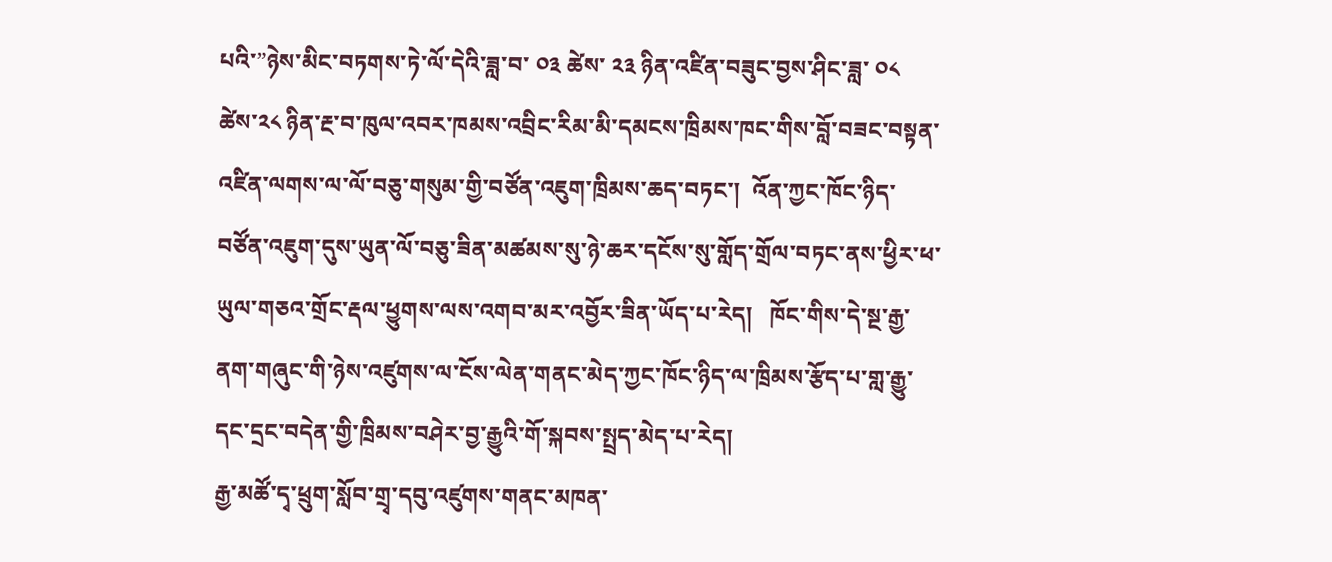པའི་”ཉེས་མིང་བཏགས་ཏེ་ལོ་དེའི་ཟླ་བ་ ༠༣ ཚེས་ ༢༣ ཉིན་འཛིན་བཟུང་བྱས་ཤིང་ཟླ་ ༠༨ ཚེས་༢༨ ཉིན་རྔ་བ་ཁུལ་འབར་ཁམས་འབྲིང་རིམ་མི་དམངས་ཁྲིམས་ཁང་གིས་བློ་བཟང་བསྟན་འཛིན་ལགས་ལ་ལོ་བཅུ་གསུམ་གྱི་བཙོན་འཇུག་ཁྲིམས་ཆད་བཏང་།  འོན་ཀྱང་ཁོང་ཉིད་བཙོན་འཇུག་དུས་ཡུན་ལོ་བཅུ་ཟིན་མཚམས་སུ་ཉེ་ཆར་དངོས་སུ་གློད་གྲོལ་བཏང་ནས་ཕྱིར་ཕ་ཡུལ་གཅའ་གྲོང་རྡལ་ཕྱུགས་ལས་འགབ་མར་འབྱོར་ཟིན་ཡོད་པ་རེད།   ཁོང་གིས་དེ་སྔ་རྒྱ་ནག་གཞུང་གི་ཉེས་འཛུགས་ལ་ངོས་ལེན་གནང་མེད་ཀྱང་ཁོང་ཉིད་ལ་ཁྲིམས་རྩོད་པ་གླ་རྒྱུ་དང་དྲང་བདེན་གྱི་ཁྲིམས་བཤེར་བྱ་རྒྱུའི་གོ་སྐབས་སྤྲད་མེད་པ་རེད།
རྒྱ་མཚོ་དྭ་ཕྲུག་སློབ་གྲྭ་དབུ་འཛུགས་གནང་མཁན་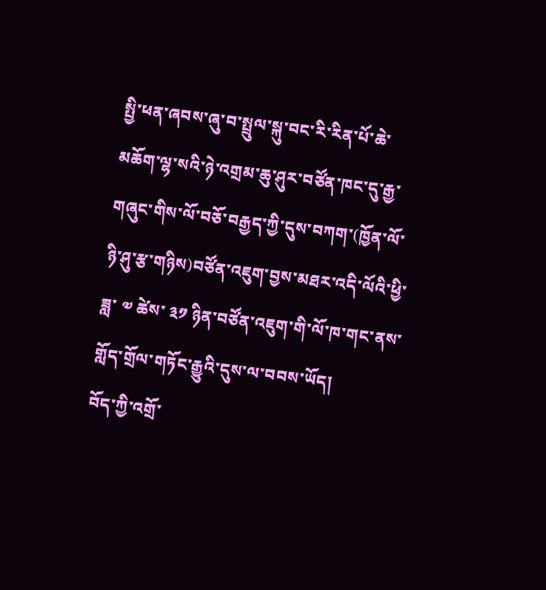སྤྱི་ཕན་ཞབས་ཞུ་བ་སྤྲུལ་སྐུ་བང་རི་རིན་པོ་ཆེ་མཆོག་ལྷ་སའི་ཉེ་འགྲམ་ཆུ་ཤུར་བཙོན་ཁང་དུ་རྒྱ་གཞུང་གིས་ལོ་བཅོ་བརྒྱད་ཀྱི་དུས་བཀག་(ཁྱོན་ལོ་ཉི་ཤུ་རྩ་གཉིས)བཙོན་འཇུག་བྱས་མཐར་འདི་ལོའི་ཕྱི་ཟླ་ ༧ ཚེས་ ༣༡ ཉིན་བཙོན་འཇུག་གི་ལོ་ཁ་གང་ནས་གློད་གྲོལ་གཏོང་རྒྱུའི་དུས་ལ་བབས་ཡོད།
བོད་ཀྱི་འགྲོ་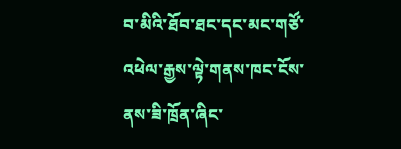བ་མིའི་ཐོབ་ཐང་དང་མང་གཙོ་འཕེལ་རྒྱས་ལྟེ་གནས་ཁང་ངོས་ནས་ཟི་ཁྲོན་ཞིང་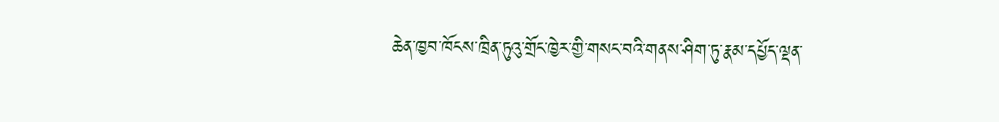ཆེན་ཁྱབ་ཁོངས་ཁྲིན་ཏུའུ་གྲོང་ཁྱེར་གྱི་གསང་བའི་གནས་ཤིག་ཏུ་རྣམ་དཔྱོད་ལྡན་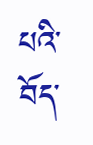པའི་བོད་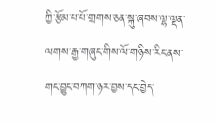ཀྱི་རྩོམ་པ་པོ་གྲགས་ཅན་སྐུ་ཞབས་ལྷ་ལྡན་ལགས་རྒྱ་གཞུང་གིས་ལོ་གཉིས་རིང་ནས་གང་བྱུང་བཀག་ཉར་བྱས་དང་བྱེད་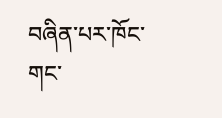བཞིན་པར་ཁོང་གང་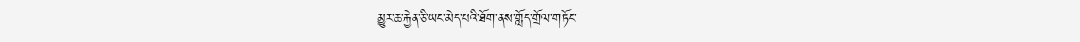མྱུར་ཆ་རྐྱེན་ཅི་ཡང་མེད་པའི་ཐོག་ནས་གློད་གྲོལ་གཏོང་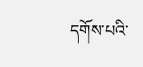དགོས་པའི་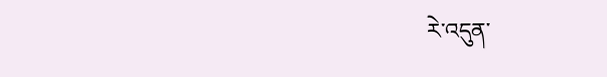རེ་འདུན་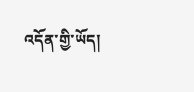འདོན་གྱི་ཡོད།